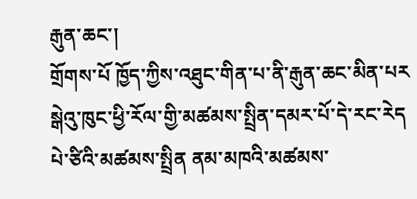རྒུན་ཆང་།
གྲོགས་པོ ཁྱོད་ཀྱིས་འཐུང་གིན་པ་ནི་རྒུན་ཆང་མིན་པར
སྒེའུ་ཁུང་ཕྱི་རོལ་གྱི་མཚམས་སྤྲིན་དམར་པོ་དེ་རང་རེད
པེ་ཙིའི་མཚམས་སྤྲིན ནམ་མཁའི་མཚམས་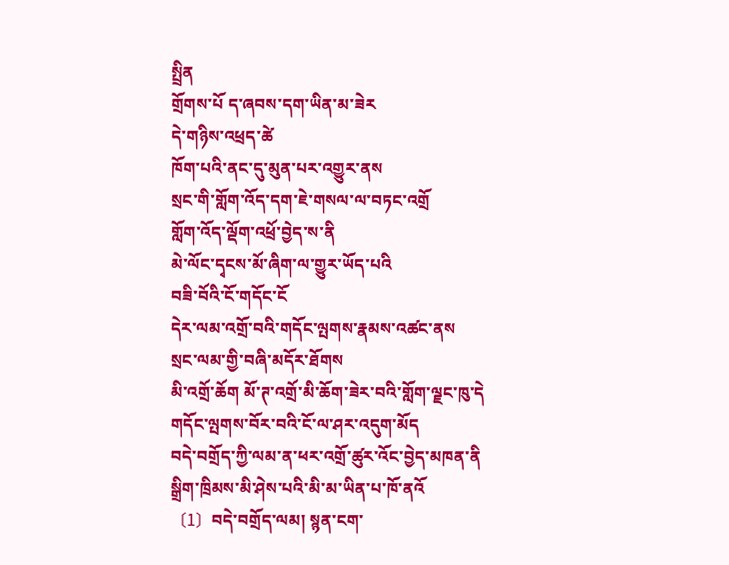སྤྲིན
གྲོགས་པོ ད་ཞབས་དག་ཡིན་མ་ཟེར
དེ་གཉིས་འཕྲད་ཚེ
ཁོག་པའི་ནང་དུ་མུན་པར་འགྱུར་ནས
སྲང་གི་གློག་འོད་དག་ཇེ་གསལ་ལ་བཏང་འགྲོ
གློག་འོད་ལྡོག་འཕྲོ་བྱེད་ས་ནི
མེ་ལོང་དྭངས་མོ་ཞིག་ལ་གྱུར་ཡོད་པའི
བཟི་བོའི་ངོ་གདོང་ངོ
དེར་ལམ་འགྲོ་བའི་གདོང་ལྤགས་རྣམས་འཚང་ནས
སྲང་ལམ་གྱི་བཞི་མདོར་ཐོགས
མི་འགྲོ་ཆོག མོ་ཊ་འགྲོ་མི་ཆོག་ཟེར་བའི་གློག་ལྗང་ཁུ་དེ
གདོང་ལྤགས་བོར་བའི་ངོ་ལ་ཤར་འདུག་མོད
བདེ་བགྲོད་ཀྱི་ལམ་ན་ཕར་འགྲོ་ཚུར་འོང་བྱེད་མཁན་ནི
སྒྲིག་ཁྲིམས་མི་ཤེས་པའི་མི་མ་ཡིན་པ་ཁོ་ནའོ
〔1〕བདེ་བགྲོད་ལམ། སྙན་ངག་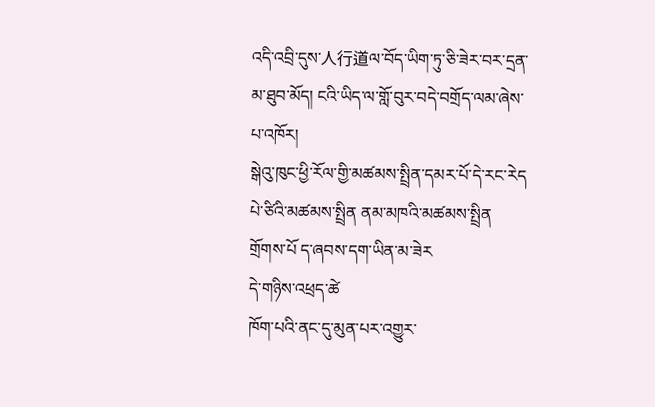འདི་འབྲི་དུས་人行道ལ་བོད་ཡིག་ཏུ་ཅི་ཟེར་བར་དྲན་མ་ཐུབ་མོད། ངའི་ཡིད་ལ་གློ་བུར་བདེ་བགྲོད་ལམ་ཞེས་པ་འཁོར།
སྒེའུ་ཁུང་ཕྱི་རོལ་གྱི་མཚམས་སྤྲིན་དམར་པོ་དེ་རང་རེད
པེ་ཙིའི་མཚམས་སྤྲིན ནམ་མཁའི་མཚམས་སྤྲིན
གྲོགས་པོ ད་ཞབས་དག་ཡིན་མ་ཟེར
དེ་གཉིས་འཕྲད་ཚེ
ཁོག་པའི་ནང་དུ་མུན་པར་འགྱུར་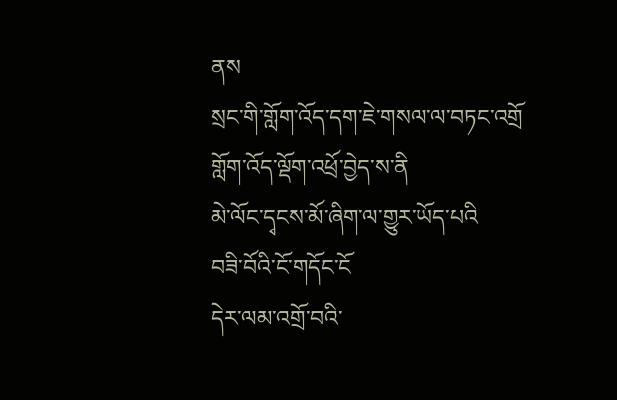ནས
སྲང་གི་གློག་འོད་དག་ཇེ་གསལ་ལ་བཏང་འགྲོ
གློག་འོད་ལྡོག་འཕྲོ་བྱེད་ས་ནི
མེ་ལོང་དྭངས་མོ་ཞིག་ལ་གྱུར་ཡོད་པའི
བཟི་བོའི་ངོ་གདོང་ངོ
དེར་ལམ་འགྲོ་བའི་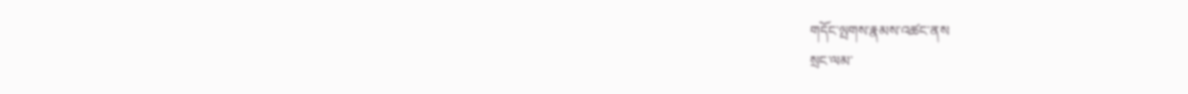གདོང་ལྤགས་རྣམས་འཚང་ནས
སྲང་ལམ་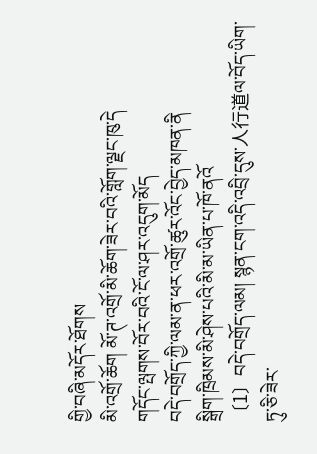གྱི་བཞི་མདོར་ཐོགས
མི་འགྲོ་ཆོག མོ་ཊ་འགྲོ་མི་ཆོག་ཟེར་བའི་གློག་ལྗང་ཁུ་དེ
གདོང་ལྤགས་བོར་བའི་ངོ་ལ་ཤར་འདུག་མོད
བདེ་བགྲོད་ཀྱི་ལམ་ན་ཕར་འགྲོ་ཚུར་འོང་བྱེད་མཁན་ནི
སྒྲིག་ཁྲིམས་མི་ཤེས་པའི་མི་མ་ཡིན་པ་ཁོ་ནའོ
〔1〕བདེ་བགྲོད་ལམ། སྙན་ངག་འདི་འབྲི་དུས་人行道ལ་བོད་ཡིག་ཏུ་ཅི་ཟེར་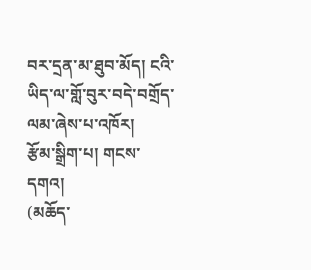བར་དྲན་མ་ཐུབ་མོད། ངའི་ཡིད་ལ་གློ་བུར་བདེ་བགྲོད་ལམ་ཞེས་པ་འཁོར།
རྩོམ་སྒྲིག་པ། གངས་དགའ།
(མཆོད་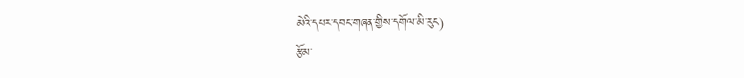མེའི་དཔར་དབང་གཞན་གྱིས་དགོལ་མི་རུང)
རྩོམ་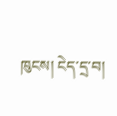ཁུངས། ངེད་དྲ་བ།